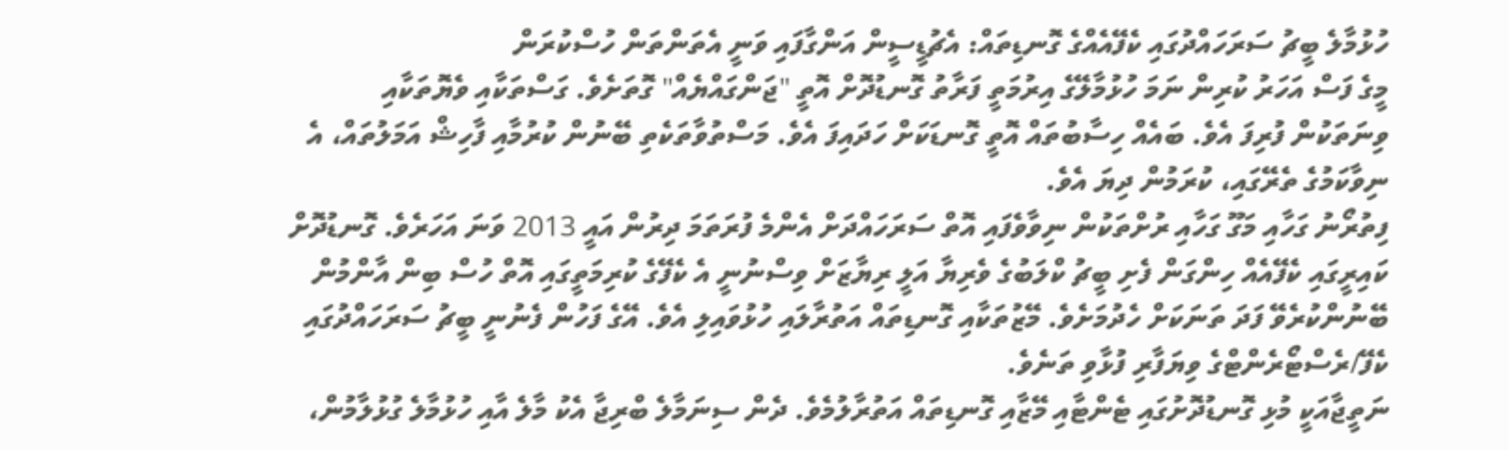ހުޅުމާލެ ބީޗު ސަރަހައްދުގައި ކެފޭއެއްގެ ގޮނޑިތައް: އެޗުޑީސީން އަންގާފައި ވަނީ އެތަންތަން ހުސްކުރަން
މީގެ ފަސް އަހަރު ކުރިން ނަމަ ހުޅުމާލޭގެ އިރުމަތީ ފަރާތު ގޮނޑުދޮށް އޮތީ "ޖަންގައްޔެއް" ގޮތަށެވެ. ގަސްތަކާއި ވެޔޮތަކާއި ވިނަތަކުން ފުރިފަ އެވެ. ބައެއް ހިސާބުތައް އޮތީ ގޮނޑަކަށް ހަދައިފަ އެވެ. މަސްތުވާތަކެތި ބޭނުން ކުރުމާއި ފާހިޝް އަމަލުތައް، އެ ނިވާކަމުގެ ތެރޭގައި، ކުރަމުން ދިޔަ އެވެ.
ފިތުރޯނު ގަހާއި މަގޫ ގަހާއި ރުށްތަކުން ނިވާވެފައި އޮތް ސަރަހައްދަށް އެންމެ ފުރަތަމަ ދިރުން އައީ 2013 ވަނަ އަހަރެވެ. ގޮނޑުދޮށް ކައިރީގައި ކެފޭއެއް ހިންގަން ފެށި ބީޗު ކްލަބުގެ ވެރިޔާ އަލީ ރިޔާޒަށް ވިސްނުނީ އެ ކެފޭގެ ކުރިމަތީގައި އޮތް ހުސް ބިން އާންމުން ބޭނުންކުރެވޭ ފަދަ ތަނަކަށް ހެދުމަށެވެ. މޭޒުތަކާއި ގޮނޑިތައް އަތުރާލައި ހުޅުވައިލި އެވެ. އޭގެ ފަހުން ފެނުނީ ބީޗު ސަރަހައްދުގައި ކެފޭ/ރެސްޓޯރެންޓްގެ ވިޔަފާރި ފުޅާވި ތަނެވެ.
ނަތީޖާއަކީ މުޅި ގޮނޑުދޮށުގައި ޓެންޓާއި މޭޒާއި ގޮނޑިތައް އަތުރާލުމެވެ. ދެން ސިނަމާލެ ބްރިޖާ އެކު މާލެ އާއި ހުޅުމާލެ ގުޅުލާމުން،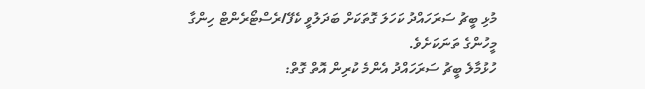މުޅި ބީޗު ސަރަހައްދު ކަހަލަ ގޮތަކަށް ބަދަލުވީ ކެފޭ/ރެސްޓޯރެންޓް ހިންގާ މީހުންގެ ތަނަކަށެވެ.
ހުޅުމާލެ ބީޗު ސަރަހައްދު އެންމެ ކުރިން އޮތް ގޮތް: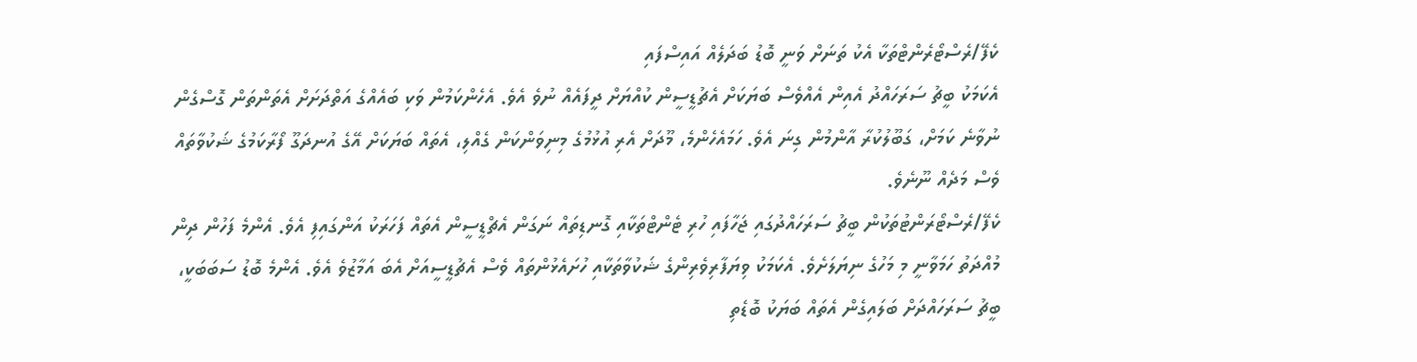ކެފޭ/ރެސްޓޯރެންޓްތަކާ އެކު ތަނަށް ވަނީ ބޮޑު ބަދަލެއް އައިސްފައި
އެކަމަކު ބީޗު ސަރަހައްދު އެއިން އެއްވެސް ބަޔަކަށް އެޗުޑީސީން ކުއްޔަށް ދީފައެއް ނުވެ އެވެ. އެހެންކަމުން ވަކި ބައެއްގެ އަތްދަށަށް އެތަންތަން ގޮސްގެން ނުވާނެ ކަމަށް، ގަބޫލުކުރާ އާންމުން ގިނަ އެވެ. ހަމައެހެންމެ، މޫދަށް އެރި އުޅުމުގެ މިނިވަންކަން ގެއްލި، އެތައް ބަޔަކަށް އޭގެ އުނދަގޫ ފޯރާކަމުގެ ޝަކުވާތައް ވެސް މަދެއް ނޫނެވެ.
ކެފޭ/ރެސްޓޯރަންޓުތަކުން ބީޗު ސަރަހައްދުގައި ޖަހާފައި ހުރި ޓެންޓްތަކާއި ގޮނޑިތައް ނަގަން އެޗްޑީސީން އެތައް ފަހަރަކު އަންގައިފި އެވެ. އެންމެ ފަހުން ދިން މުއްދަތު ހަމަވާނީ މި މަހުގެ ނިޔަލަށެވެ. އެކަމަކު ވިޔަފާރިވެރިންގެ ޝަކުވާތަކާއި ހުށައެޅުންތައް ވެސް އެޗުޑީސީއަށް އެބަ އަމާޒުވެ އެވެ. އެންމެ ބޮޑު ސަބަބަކީ، ބީޗު ސަރަހައްދަށް ބަލައިގެން އެތައް ބަޔަކު ބޮޑެތި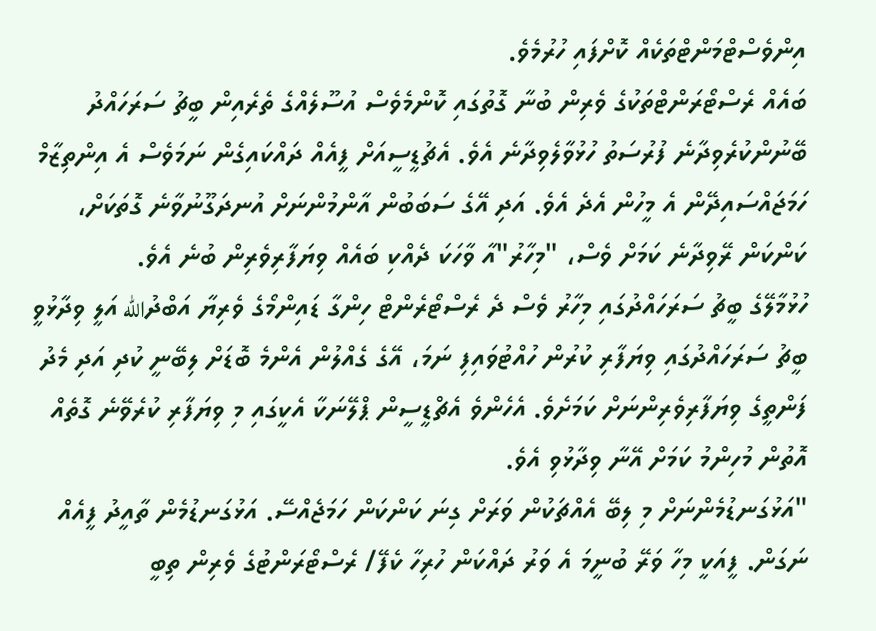އިންވެސްޓްމަންޓްތަކެއް ކޮށްފައި ހުރުމެވެ.
ބައެއް ރެސްޓޯރަންޓްތަކުގެ ވެރިން ބުނާ ގޮތުގައި ކޮންމެވެސް އުސޫލެއްގެ ތެރެއިން ބީޗު ސަރަހައްދު ބޭނުންކުރެވިދާނެ ފުރުސަތު ހުޅުވާލެވިދާނެ އެވެ. އެޗުޑީސީއަށް ފީއެއް ދައްކައިގެން ނަމަވެސް އެ އިންތިޒާމް ހަމަޖައްސައިދޭން އެ މީހުން އެދެ އެވެ. އަދި އޭގެ ސަބަބުން އާންމުންނަށް އުނދަގޫނުވާނެ ގޮތަކަށް، ކަންކަން ރޭވިދާނެ ކަމަށް ވެސް، "މިހާރު"އާ ވާހަކަ ދެއްކި ބައެއް ވިޔަފާރިވެރިން ބުނެ އެވެ.
ހުޅުމާލޭގެ ބީޗު ސަރަހައްދުގައި މިހާރު ވެސް ދެ ރެސްޓޯރެންޓް ހިންގާ ޑައިންމޯގެ ވެރިޔާ އަބްދުالله އަލީ ވިދާޅުވީ ބީޗު ސަރަހައްދުގައި ވިޔަފާރި ކުރުން ހުއްޓުވައިފި ނަމަ، އޭގެ ގެއްލުން އެންމެ ބޮޑަށް ލިބޭނީ ކުދި އަދި މެދު ފަންތީގެ ވިޔަފާރިވެރިންނަށް ކަމަށެވެ. އެހެންވެ އެޗްޑީސީން ޕްލޭނަކާ އެކީގައި މި ވިޔަފާރި ކުރެވޭނެ ގޮތެއް އޮތުން މުހިންމު ކަމަށް އޭނާ ވިދާޅުވި އެވެ.
"އަޅުގަނޑުމެންނަށް މި ލިބޭ އެއްޗަކުން ވަރަށް ގިނަ ކަންކަން ހަމަޖެއްސޭ. އަޅުގަނޑުމެން ތާއީދު ފީއެއް ނަގަން. ފީއަކީ މިހާ ވަރޭ ބުނީމަ އެ ވަރު ދައްކަން ހުރިހާ ކެފޭ/ ރެސްޓޯރަންޓުގެ ވެރިން ތިބީ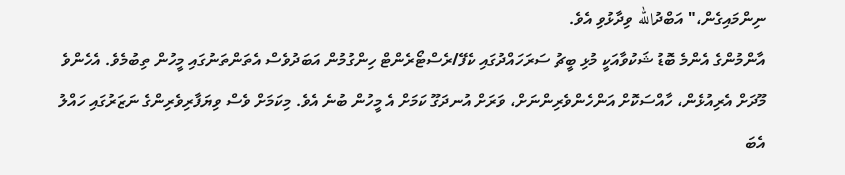ނިންމައިގެން،" އަބްދުالله ވިދާޅުވި އެވެ.
އާންމުންގެ އެންމެ ބޮޑު ޝަކުވާއަކީ މުޅި ބީޗު ސަރަހައްދުގައި ކެފޭ/ރެސްޓޯރެންޓް ހިންގުމުން އަބަދުވެސް އެތަންތަނުގައި މީހުން ތިބުމެވެ. އެހެންވެ މޫދަށް އެރިއުޅެން، ހާއްސަކޮށް އަންހެންވެރިންނަށް، ވަރަށް އުނދަގޫ ކަމަށް އެ މީހުން ބުނެ އެވެ. މިކަމަށް ވެސް ވިޔަފާރިވެރިންގެ ނަޒަރުގައި ހައްލު އެބަ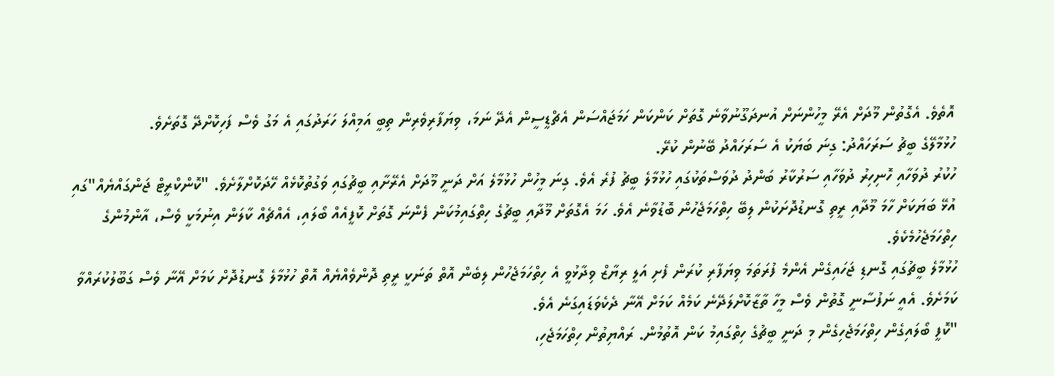އޮތެވެ. އެގޮތުން މޫދަށް އެރޭ މީހުންނަށް އުނދަގޫނުވާނެ ގޮތަށް ކަންކަން ހަމަޖައްސަން އެޗްޑީސީން އެދޭ ނަމަ، ވިޔަފާރިވެރިން ތިބީ އަމިއްލަ ހަރަދުގައި އެ މަގު ވެސް ފަހިކޮށްދޭ ގޮތަށެވެ.
ހުޅުމާލޭގެ ބީޗު ސަރަހައްދު: ގިނަ ބަޔަކު އެ ސަރަހައްދު ބޭނުން ކުރޭ.
ހުކުރު ދުވަހާއި ހޮނިހިރު ދުވަހާއި ސަރުކާރު ބަންދު ދުވަސްތަކުގައި ހުޅުމާލެ ބީޗު ފުރެ އެވެ. ގިނަ މީހުން ހުޅުމާލެ އަށް ދަނީ މޫދަށް އެރޭށާއި ބީޗުގައި ވަގުތުކޮޅެއް ހޭދަކޮށްލާށެވެ. "ކޮންކްރީޓް ޖަންގައްޔެއް"ގައި އުޅޭ ބަޔަކަށް ހާމަ މޫދާއި ރީތި ގޮނޑުދޮށަކުން ލިބޭ ހިތްހަމަޖެހުން ބޮޑުވާނެ އެވެ. ހަމަ އެގޮތަށް މޫދާއި ބީޗުގެ ހިތްގައިމުކަން ފެންނަ ގޮތަށް ކޮފީއެއް ބޯލައި، އެއްޗެއް ކާލަން އިނުމަކީ ވެސް، އާންމުންގެ ހިތްހަމަޖެހުމެކެވެ.
ހުޅުމާލެ ބީޗުގައި ގޮނޑި ޖަހައިގެން އެންމެ ފުރަތަމަ ވިޔަފާރި ކުރަން ފެށި އަލީ ރިޔާޒް ވިދާޅުވީ އެ ހިތްހަމަޖެހުން ލިބެން އޮތް ތަނަކީ ރީތި ދޮންވެއްޔެއް އޮތް ހުޅުމާލެ ގޮނޑުދޮށް ކަމަށް އޭނާ ވެސް ގަބޫލުކުރައްވާ ކަމަށެވެ. އެއީ ނަފުސާނީ ގޮތުން ވެސް މީހާ ތާޒާކޮށްލަދޭނެ ކަމެއް ކަމަށް އޭނާ ދެކެވަޑައިގަނެ އެވެ.
"ކޮފީ ބޯލައިގެން ހިތްހަމަޖެހިގެން މި ދަނީ ބީޗުގެ ހިތްގައިމު ކަން އޮތުމުން. ރައްޔިތުން ހިތްހަމަޖެހި،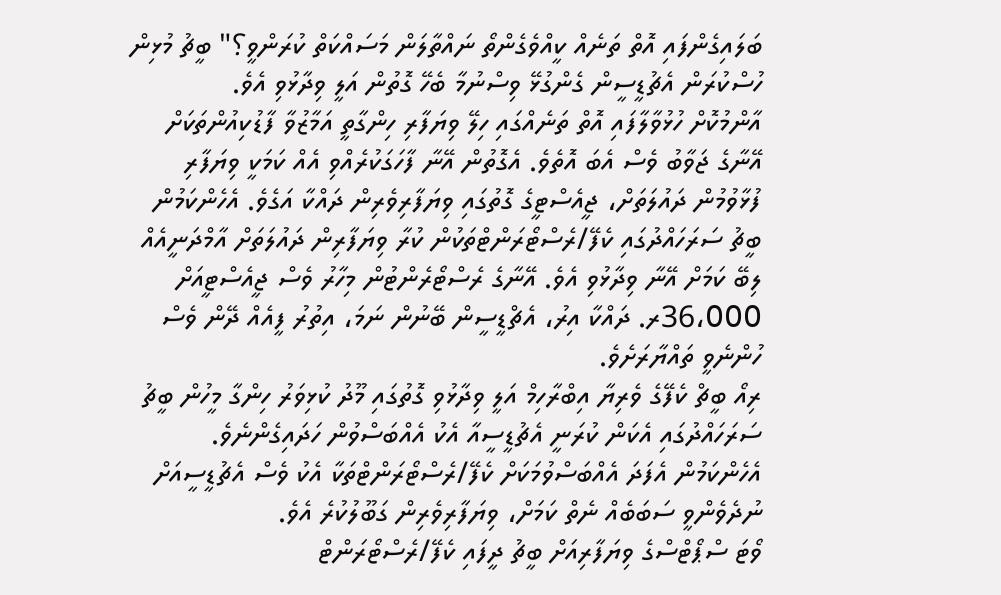ބަލައިގެންފައި އޮތް ތަނެއް ކީއްވެގެންތޯ ނައްތާލަން މަސައްކަތް ކުރަންވީ؟" ބީޗު މުޅިން ހުސްކުރަން އެޗުޑީސީން ގެންގުޅޭ ވިސްނުމާ ބެހޭ ގޮތުން އަލީ ވިދާޅުވި އެވެ.
އާންމުކޮށް ހުޅުވާލާފައި އޮތް ތަނެއްގައި ހިލޭ ވިޔަފާރި ހިންގާތީ އަމާޒުވާ ފާޑުކިއުންތަކަށް އޭނާގެ ޖަވާބު ވެސް އެބަ އޮތެވެ. އެގޮތުން އޭނާ ފާހަގަކުރެއްވި އެއް ކަމަކީ ވިޔަފާރި ފުޅާވުމުން ދައުލަތަށް، ޖީއެސްޓީގެ ގޮތުގައި ވިޔަފާރިވެރިން ދައްކާ އަގެވެ. އެހެންކަމުން ބީޗު ސަރަހައްދުގައި ކެފޭ/ރެސްޓޯރަންޓްތަކުން ކުރާ ވިޔަފާރިން ދައުލަތަށް އާމްދަނީއެއް ލިބޭ ކަމަށް އޭނާ ވިދާޅުވި އެވެ. އޭނާގެ ރެސްޓޯރެންޓުން މިހާރު ވެސް ޖީއެސްޓީއަށް 36،000ރ. ދައްކާ އިރު، އެޗްޑީސީން ބޭނުން ނަމަ، އިތުރު ފީއެއް ދޭން ވެސް ހުންނެވީ ތައްޔާރަށެވެ.
ރިއޯ ބީޗް ކެފޭގެ ވެރިޔާ އިބްރާހިމް އަލީ ވިދާޅުވި ގޮތުގައި މޫދު ކުޅިވަރު ހިންގާ މީހުން ބީޗު ސަރަހައްދުގައި އެކަން ކުރަނީ އެޗުޑީސީއާ އެކު އެއްބަސްވުން ހަދައިގެންނެވެ. އެހެންކަމުން އެފަދަ އެއްބަސްވުމަކަށް ކެފޭ/ރެސްޓޯރަންޓްތަކާ އެކު ވެސް އެޗުޑީސީއަށް ނުދެވެންވީ ސަބަބެއް ނެތް ކަމަށް، ވިޔަފާރިވެރިން ގަބޫލުކުރެ އެވެ.
ވޯޓަ ސްޕޯޓްސްގެ ވިޔަފާރިއަށް ބީޗު ދީފައި ކެފޭ/ރެސްޓޯރަންޓް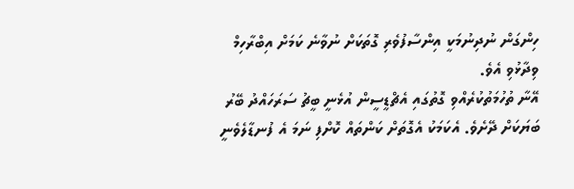ހިންގަން ނުދިނުމަކީ އިންސާފުވެރި ގޮތަކަށް ނުވާނެ ކަމަށް އިބްރާހިމް ވިދާޅުވި އެވެ.
އޭނާ ތުހުމަތުކުރެއްވި ގޮތުގައި އެޗްޑީސީން އުޅެނީ ބީޗު ސަރަހައްދު ބޭރު ބަޔަކަށް ދޭށެވެ. އެކަމަކު އެގޮތަށް ކަންތައް ކޮށްފި ނަމަ އެ ފުނޑާލެވެނީ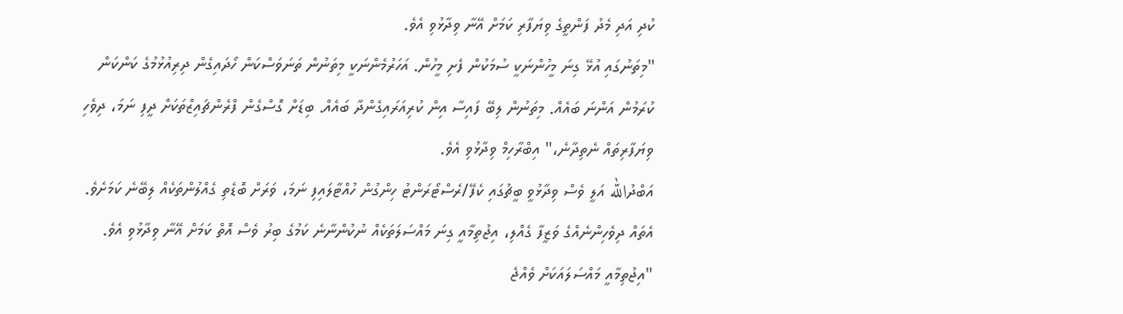ކުދި އަދި މެދު ފަންތީގެ ވިޔަފާރި ކަމަށް އޭނާ ވިދާޅުވި އެވެ.
"މިތަނުގައި އުޅޭ ގިނަ މީހުންނަކީ ސުމަކުން ފެށި މީހުން. އަހަރުމެންނަކީ މިތަނުން ތަނަވަސްކަން ހޯދައިގެން ދިރިއުޅުމުގެ ކަންކަން ކުރަމުން އަންނަ ބައެއް. މިތަނުން ލިބޭ ފައިސާ އިން ކުރިއަރައިގެންދާ ބައެއް. ބިޑަށް ގޮސްގެން ފްރެންޗައިޒްތަކަށް ދީފި ނަމަ، ދިވެހި ވިޔަފާރިތައް ނެތިދާނެ،" އިބްރާހިމް ވިދާޅުވި އެވެ.
އަބްދުالله އަލީ ވެސް ވިދާޅުވީ ބީޗުގައި ކެފޭ/ރެސްޓޯރަންޓު ހިންގުން ހުއްޓާލައިފި ނަމަ، ވަރަށް ބޮޑެތި ގެއްލުންތަކެއް ލިބޭނެ ކަމަށެވެ. އެތައް ދިވެހިންނެއްގެ ވަޒީފާ ގެއްލި، އިޖުތިމާއީ ގިނަ މައްސަލަތަކެއް ނުކުންނާނެ ކަމުގެ ބިރު ވެސް އޮތް ކަމަށް އޭނާ ވިދާޅުވި އެވެ.
"އިޖުތިމާއީ މައްސަލައަކަށް ވެއްޖެ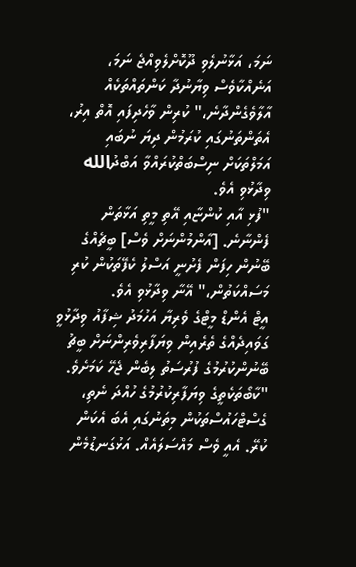ނަމަ، އަޅާނުލެވި ދޫކޮށްލެވިއްޖެ ނަމަ، އަނެއްކާވެސް ވިޔާނުދާ ކަންތައްތަކެއް އާލާވެގެންދާނެ،" ކުރިން ވާހެދިފައި އޮތް އިރު، އެތަންތަނުގައި ކުރަމުން ދިޔަ ނުބައި އަމަލްތަކަށް ނިސްބަތްކުރައްވާ އަބްދުالله ވިދާޅުވި އެވެ.
"ފުޅި އާއި ކުންޏާއި އޭތި މީތި އަޅާތަން ފެންނާނެ. [އާންމުންނަށް ވެސް] ބީޗެއްގެ ބޭނުން ހިފަން ފެށުނީ އަސްލު ކެފޭތަކުން ކުރި މަސައްކަތުން،" އޭނާ ވިދާޅުވި އެވެ.
އީޓް އެންޑް މީޓްގެ ވެރިޔާ އަހުމަދު ޝިފާއު ވިދާޅުވީ ގަވައިދެއްގެ ތެރެއިން ވިޔަފާރިވެރިންނަށް ބީޗު ބޭނުންކުރުމުގެ ފުރުސަތު ލިބެން ޖެހޭ ކަމަށެވެ.
"ކާބޯތަކެތީގެ ވިޔަފާރިކުރުމުގެ ހުއްދަ ނެތި، ގެސްޓްހައުސްތަކުން މިތަނުގައި އެބަ އެކަން ކުރޭ. އެއީ ވެސް މައްސަލައެއް. އަޅުގަނޑުމެން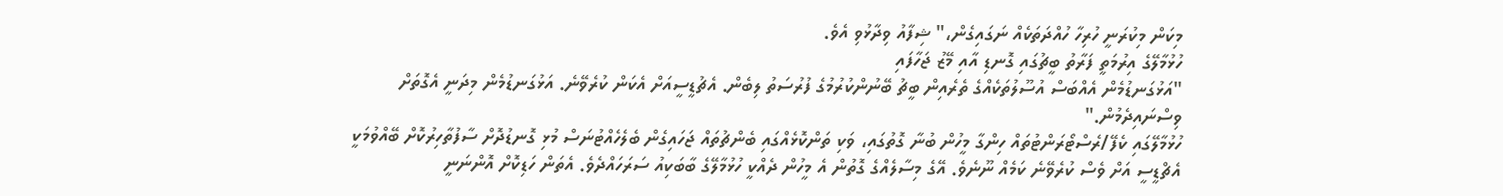މިކަން މިކުރަނީ ހުރިހާ ހުއްދަތަކެއް ނަގައިގެން،" ޝިފާއު ވިދާޅުވި އެވެ.
ހުޅުމާލޭގެ އިރުމަތީ ފަރާތު ބީޗުގައި ގޮނޑި އާއި މޭޒު ޖަހާފައި
"އަޅުގަނޑުމެން އެއްބަސް އުސޫލުތަކެއްގެ ތެރެއިން ބީޗު ބޭނުންކުރުމުގެ ފުރުސަތު ލިބެން. އެޗުޑީސީއަށް އެކަން ކުރެވޭނެ. އަޅުގަނޑުމެން މިދަނީ އެގޮތަށް ވިސްނައިދެމުން."
ހުޅުމާލޭގައި ކެފޭ/ރެސްޓޯރަންޓުތައް ހިންގާ މީހުން ބުނާ ގޮތުގައި، ވަކި ތަންކޮޅެއްގައި ބެންޗުތައް ޖަހައިގެން ބެލެހެއްޓުނަސް މުޅި ގޮނޑުދޮށް ސާފުތާހިރުކޮށް ބޭއްވުމަކީ އެޗްޑީސީ އަށް ވެސް ކުރެވޭނެ ކަމެއް ނޫނެވެ. އޭގެ މިސާލެއްގެ ގޮތުން އެ މީހުން ދެއްކީ ހުޅުމާލޭގެ ބާބަކިއު ސަރަހައްދެވެ. އެތަން ހަޑިކޮށް އޮންނަނީ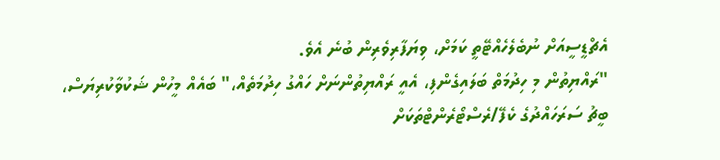އެޗްޑީސީއަށް ނުބެލެހެއްޓޭތީ ކަމަށް، ވިޔަފާރިވެރިން ބުނެ އެވެ.
"ރައްޔިތުން މި ހިދުމަތް ބަލައިގެންފި، އެއީ ރައްޔިތުންނަށް ހައްގު ހިދުމަތެއް،" ބައެއް މީހުން ޝަކުވާކުރިޔަސް، ބީޗު ސަރަހައްދުގެ ކެފޭ/ރެސްޓޯރެންޓްތަކަށް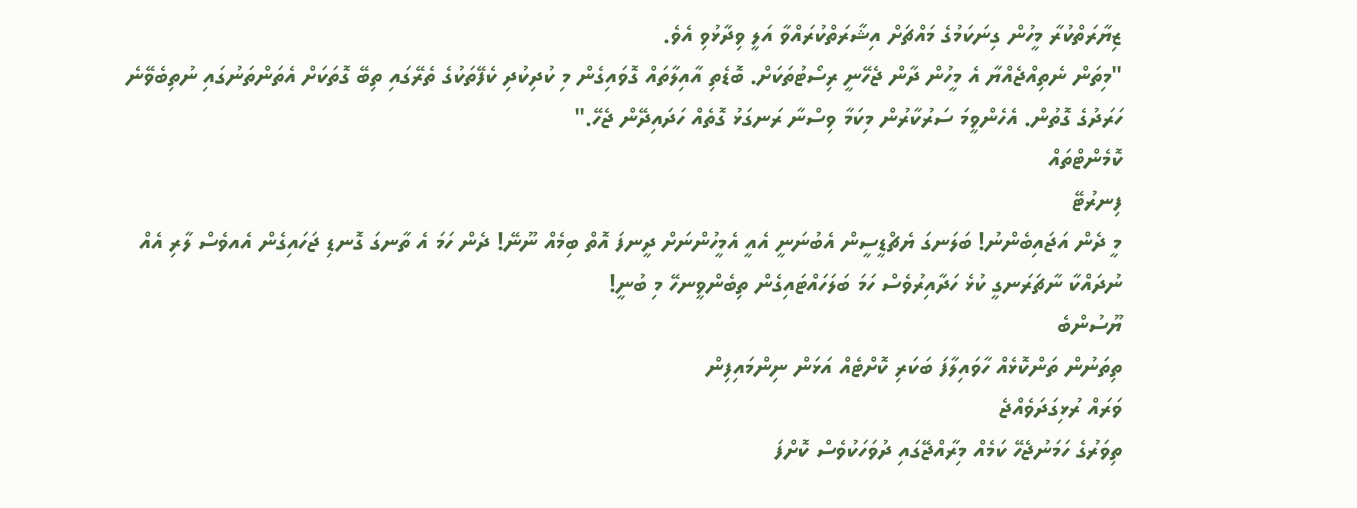ޒިޔާރަތްކުރާ މީހުން ގިނަކަމުގެ މައްޗަށް އިޝާރަތްކުރައްވާ އަލީ ވިދާޅުވި އެވެ.
"މިތަން ނެތިއްޖެއްޔާ އެ މީހުން ދާން ޖެހޭނީ ރިސޯޓުތަކަށް. ބޮޑެތި އާއިލާތައް ގޮވައިގެން މި ކުދިކުދި ކެފޭތަކުގެ ތެރޭގައި ތިބޭ ގޮތަކަށް އެތަންތަނުގައި ނުތިބެވޭނެ ހަރަދުގެ ގޮތުން. އެހެންވީމަ ސަރުކާރުން މިކަމާ ވިސްނާ ރަނގަޅު ގޮތެއް ހަދައިދޭން ޖެހޭ."
ކޮމެންޓްތައް
ފިނރުޓޭ
މީ ދެން އަޖައިބެންނު! ބަލަނގަ ޔެޗްޑީސީން އެބުނަނީ އެއީ އެމީހުންނަށް ދީނފަ އޮތް ބިމެއް ނޫނޭ! ދެން ހަމަ އެ ތާނގަ ގޮނޑި ޖަހައިގެން އެއވެސް ލާރި އެއް ނުދައްކާ ނާޗަރަނގީ ކުޅެ ހަދާއިރުވެސް ހަމަ ބަލަހައްޓައިގެން ތިބެންވީނހޭ މި ބުނީ!
ޔޫސުންބެ
ތިތަނުން ތަންކޮޅެއް ހާވައިލާފަ ބަކަރި ކޮށްޓެއް އަޅަން ނިންމައިފިން
ވަރައް ރުޅިގަދަވެއްޖެ
ތިވަރުގެ ހަމަނުޖެހޭ ކަމެއް މިރާއްޖޭގައި ދުވަހަކުވެސް ކޮށްފަ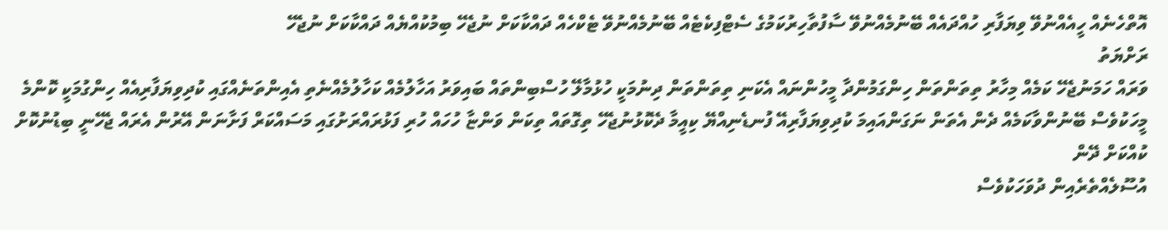އޮތްހެނެއް ހީއެއްނުވޭ ވިޔަފާރި ހުއްދައެއް ބޭނުމެއްނުވޭ ސާފުތާހިރުކަމުގެ ސެޓްފިކެޓެއް ބޭނުމެއްނުވޭ ޓެކްހެއް ދައްކާކަށް ނުޖެހޭ ބިމުކުއްޔެއް ދައްކާކަށް ނުޖެހޭ
ރަށްޔަތު
ވަރައް ހަމަނުޖެހޭ ކަމެއް މިހާރު ތިތަންތަން ހިންގަމުންދާ މީހުންނައް އެކަނި ތިތަންތަން ދިނުމަކީ ހުޅުމާލޭ ހުސްބިންތައް ބައިވަރު އަހާލުމެއް ކަހާލުމެއްނެތި އެއިންތަނެއްގައި ކުދިވިޔަފާރިއެއް ހިންގުމަކީ ކޮންމެ މީހަކުވެސް ބޭނުންވާކަމެއް ދެން އެތަން ނަގަންއައިމަ ކުދިވިޔަފާރިއޭ ފުނޑެނިއްޔޭ ކިއީމާ ދެކޮޅުނުޖެހޭ ތިގޮތައް ތިކަން ވަންޏާ ހުހައް ހުރި ފަޅުރައްރަށުގައި މަސައްކަރް ފަށާނަން އޭރުން އެރައް ޖެހޭނީ ބިޑުނުކޮށް ކުއްކަށް ދޭން
އުސޫލެއްތެރެއިން ދުވަހަކުވެސް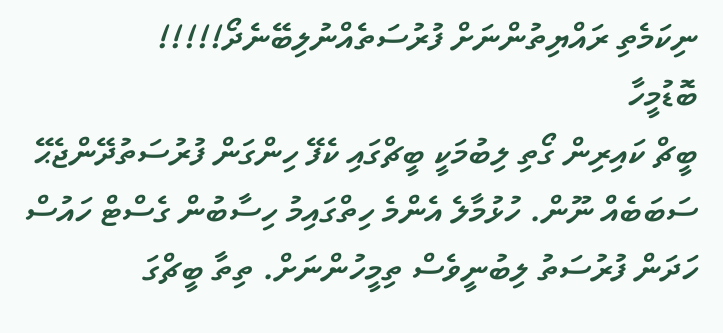ނިކަމެތި ރައްޔިތުންނަށް ފުރުސަތެއްނުލިބޭނެދޯ!!!!!
ބޮޑުމީހާ
ބީޗް ކައިރިން ގޯތި ލިބުމަކީ ބީޗްގައި ކެފޭ ހިންގަން ފުރުސަތުދޭންޖެޙޭ ސަބަބެއް ނޫން. ހުޅުމާލެ އެންމެ ހިތްގައިމު ހިސާބުން ގެސްޓް ހައުސް ހަދަން ފުރުސަތު ލިބުނީވެސް ތިމީހުންނަށް. ތިތާ ބީޗްގަ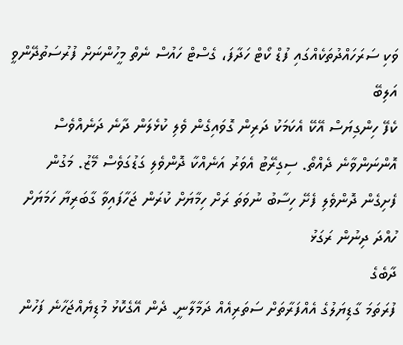ވަކި ސަރަހައްދުތަކެއްގައި ފުޑް ކޯޓް ހަދާފަ، ގެސްޓް ހައުސް ނެތް މީހުންނަށް ފުރުސަތުދޭންވީ
އަލިބޭ
ކެފޭ ހިންގިޔަސް އޭކޭ އެކަމަކު ދަރިން ގޮވައިގެން ވެލި ކުޅެލަން ދާނެ ދަނެއްވެސް އޮންނަންވާނެ ދެއްތޯ. ސިގިރޭޓު އެވަރު އަނެއްކާ ދޮންވެލި ގަޑުގަވެސް މޭޒު. މަގުން ފެށިގެން ދޮންވެލި ފެށޭ ހިސާބު ނުވަތަ ރަށް ހިމާޔަށް ކުރަން ޖަހާފައިވާ ގާބަރިޔާ ހަމަޔަށް ހުއްދަ ދިނުން ރަގަޅު
ދާބެގެ
ފުރަތަމަ ގާޑިޔަލުގެ އެއްފަރާތަށް ސަތަރިއެއް ދަމާލާނީ. ދެން އޭގެކޮޅު މުޑިޔެއްޖަހާނެ ފަހުން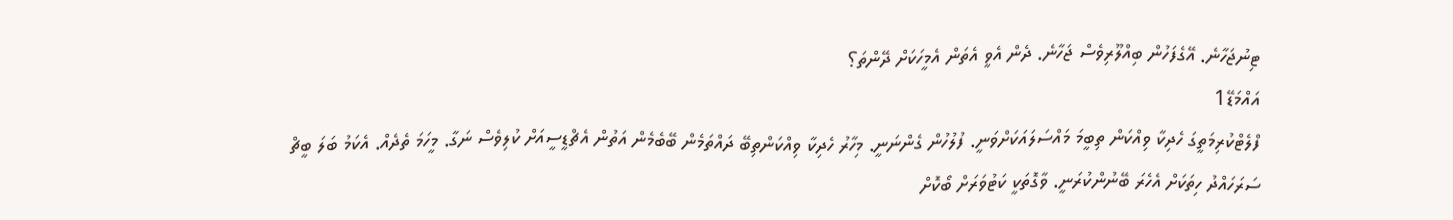ޓިނުޖަހާނެ. އޭގެފަހުން ބިއްލޫރިވެސް ޖަހާނެ. ދެން އެވީ އެތަން އެމީހަކަށް ދޭންތަ؟
އައްމަޑޭ1
ފްލެޓްކުރިމަތީގަ ހެދިކާ ވިއްކަން ތިބީމަ މައްސަލައަކަށްވަނީ. ފުލުހުން ގެންނަނީ. މިހާރު ހެދިކާ ވިއްކަންތިބޭ ދައްތަމެން ބޭބެމެން އަތުން އެޗްޑީސީއަށް ކުލިވެސް ނަގާ. މީހަމަ ތެދެއް. އެކަމު ބަލަ ބީޗް ސަރަހައްދު ހިތަކަށް އެހެރަ ބޭނުންކުރަނީ. ވާގޮތަކީ ކަޓުވަރަށް ބޯކޮށް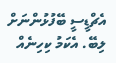އެޗްޑީސީ ބޭފުޅުންނަށް ލިބޭ. އެކަމު ކިހިނެއް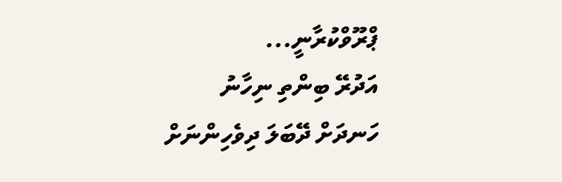ޕްރޫވްކުރާނީ...
އަދުރޭ ބިންތި ނިހާނު
ހަނދަށް ދޭބަލަ ދިވެހިންނަށް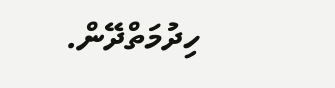ހިދުމަތްދޭން.